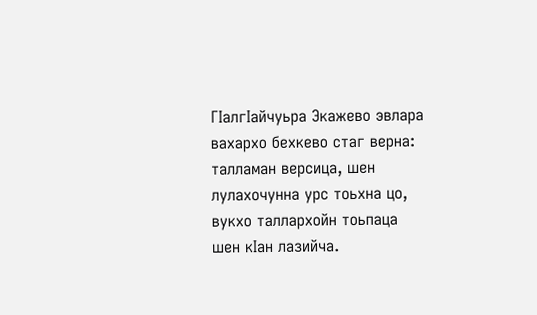ГIалгIайчуьра Экажево эвлара вахархо бехкево стаг верна: талламан версица, шен лулахочунна урс тоьхна цо, вукхо таллархойн тоьпаца шен кIан лазийча.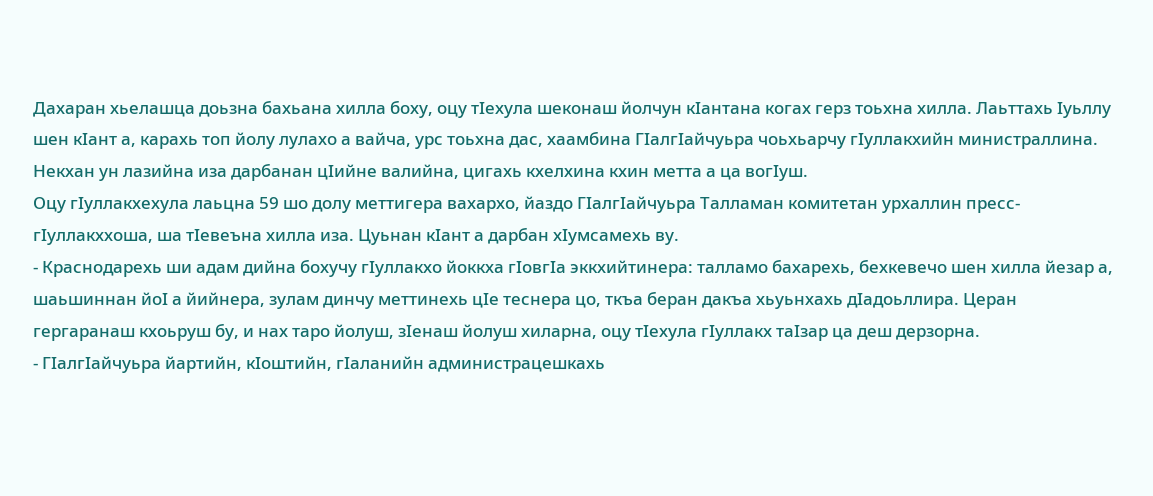Дахаран хьелашца доьзна бахьана хилла боху, оцу тIехула шеконаш йолчун кIантана когах герз тоьхна хилла. Лаьттахь Iуьллу шен кIант а, карахь топ йолу лулахо а вайча, урс тоьхна дас, хаамбина ГIалгIайчуьра чоьхьарчу гIуллакхийн министраллина. Некхан ун лазийна иза дарбанан цIийне валийна, цигахь кхелхина кхин метта а ца вогIуш.
Оцу гIуллакхехула лаьцна 59 шо долу меттигера вахархо, йаздо ГIалгIайчуьра Талламан комитетан урхаллин пресс-гIуллакххоша, ша тIевеъна хилла иза. Цуьнан кIант а дарбан хIумсамехь ву.
- Краснодарехь ши адам дийна бохучу гIуллакхо йоккха гIовгIа эккхийтинера: талламо бахарехь, бехкевечо шен хилла йезар а, шаьшиннан йоI а йийнера, зулам динчу меттинехь цIе теснера цо, ткъа беран дакъа хьуьнхахь дIадоьллира. Церан гергаранаш кхоьруш бу, и нах таро йолуш, зIенаш йолуш хиларна, оцу тIехула гIуллакх таIзар ца деш дерзорна.
- ГIалгIайчуьра йартийн, кIоштийн, гIаланийн администрацешкахь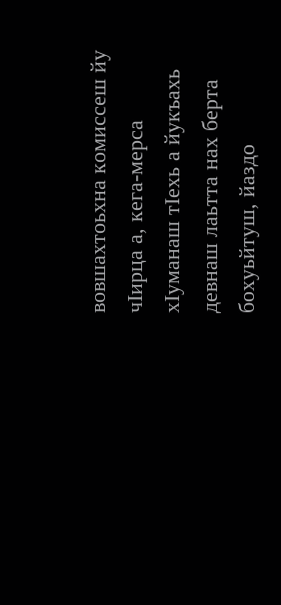вовшахтоьхна комиссеш йу чIирца а, кега-мерса хIуманаш тIехь а йукъахь девнаш лаьтта нах берта бохуьйтуш, йаздо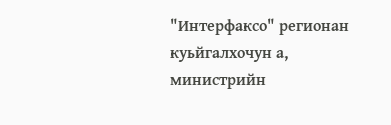"Интерфаксо" регионан куьйгалхочун а, министрийн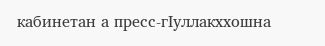кабинетан а пресс-гIуллакххошна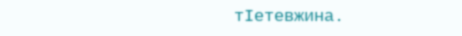тIетевжина.